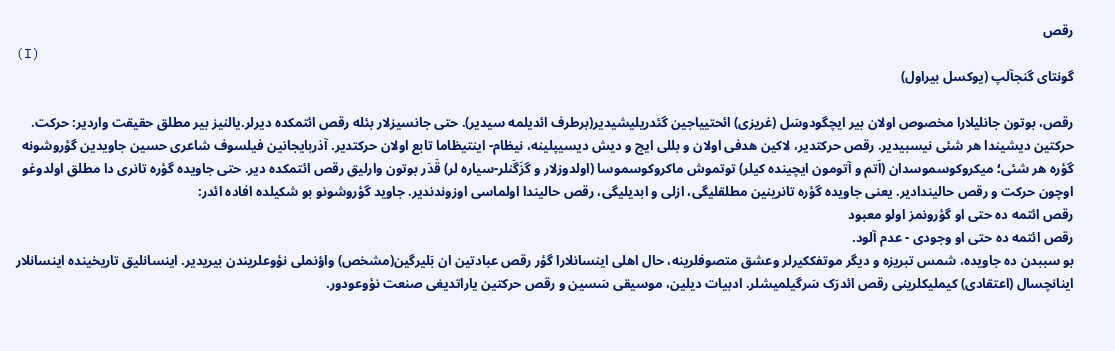رقص
(I)
گونتای گنجآلپ (یوکسل بیراول)

رقص، بوتون جانلیلارا مخصوص اولان بیر ایچگودوسَل (غریزی) ائحتییاجین گئدریلیشیدیر(برطرف ائدیلمه سیدیر). حتی جانسیزلار بئله رقص ائتمکده دیرلر.یالنیز بیر مطلق حقیقت واردیر: حرکت. حرکتین دیشیندا هر شئی نیسبیدیر. رقص حرکتدیر، لاکین هدفی اولان و بللی ایچ و دیش دیسیپلینه، نیظام- اینتیظاما تابع اولان حرکتدیر. آذربایجانین فیلسوف شاعری حسین جاویدین گؤروشونه گؤره هر شئی؛ میکروکوسموسدان (اَتم و آتومون ایچینده کیلر) توتموش ماکروکوسموسا (اولدوزلار و گزَگَنلر-سیاره لر) قَدَر بوتون وارلیق رقص ائتمکده دیر. حتی جاویده گؤره تانری دا مطلق اولدوغو اوچون حرکت و رقص حالیندادیر. یعنی جاویده گؤره تانرینین مطلقلیگی، ازلی و ابدیلیگی، رقص حالیندا اولماسی اوزوندندیر. جاوید گؤروشونو بو شکیلده افاده ائدر:
رقص ائتمه ده حتی او گؤرونمز اولو معبود
رقص ائتمه ده حتی او وجودی - عدم آلود.
بو سببدن ده جاویده، شمس تبریزه و دیگر موتفککیرلر وعشق متصوفلرینه، حال اهلی اینسانلارا گؤر رقص عبادتین ان بَلیرگین(مشخص) واؤنملی نؤوعلریندن بیریدیر. اینسانلیق تاریخینده اینسانلار اینانچسال (اعتقادی) کیملیکلرینی رقص ائدرَک سَرگیلمیشلر. ادبیات دیلین، موسیقی سَسین و رقص حرکتین یاراتدیغی صنعت نؤوعودور.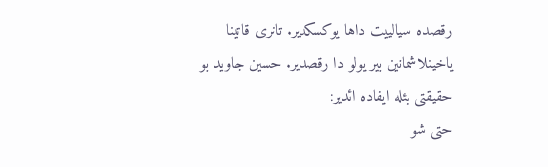رقصده سیالییت داها یوکسکدیر. تانری قاتینا یاخینلاشمانین بیر یولو دا رقصدیر. حسین جاوید بو حقیقتی بئله ایفاده ائدیر:
حتی شو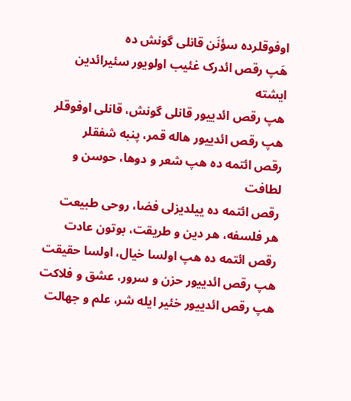اوفوقلرده سؤنَن قانلی گونش ده
هَپ رقص ائدرک غئیب اولویور سئیرائدین ایشته
هپ رقص ائدییور قانلی گونش، قانلی اوفوقلر
هپ رقص ائدییور هاله قمر، پنبه شفقلر
رقص ائتمه ده هپ شعر و دوها، حوسن و لطافت
رقص ائتمه ده ییلدیزلی فضا، روحی طبیعت
هر فلسفه، هر دین و طریقت، بوتون عادت
رقص ائتمه ده هپ اولسا خیال، اولسا حقیقت
هپ رقص ائدییور حزن و سرور، عشق و فلاکت
هپ رقص ائدییور خئیر ایله شر، علم و جهالت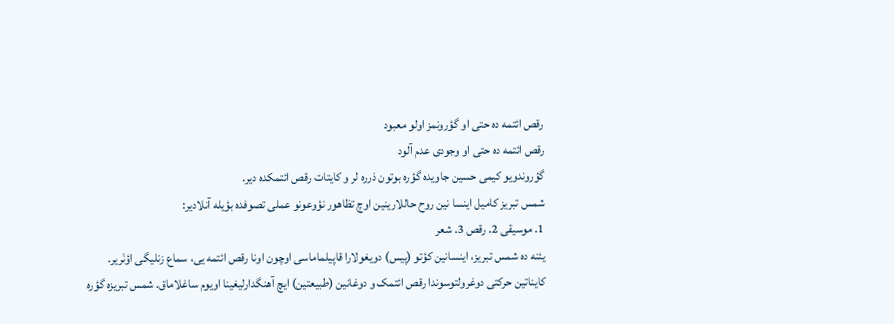رقص ائتمه ده حتی او گؤرونمز اولو معبود
رقص ائتمه ده حتی او وجودی عدم آلود
گؤروندویو کیمی حسین جاویده گؤره بوتون ذرره لر و کایتات رقص ائتمکده دیر.
شمس تبریز کامیل اینسا نین روح حاللارینین اوچ تظاهور نؤوعونو عملی تصوفده بؤیله آنلادیر:
1. موسیقی 2. رقص 3. شعر
یئنه ده شمس تبریز، اینسانین کؤتو (پیس) دویغولارا قاپیلماماسی اوچون اونا رقص ائتمه یی، سماع زنلیگی اؤنَریر. کایناتین حرکتی دوغرولتوسوندا رقص ائتمک و دوغانین (طبیعتین) ایچ آهنگدارلیغینا اویوم ساغلاماق. شمس تبریزه گؤره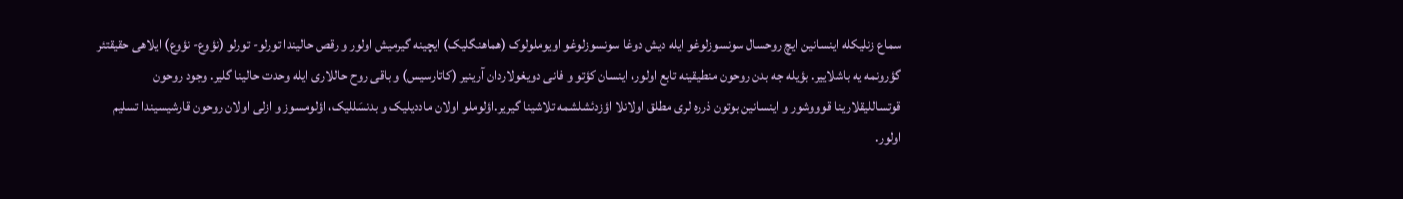سماع زنلیکله اینسانین ایچ روحسال سونسوزلوغو ایله دیش دوغا سونسوزلوغو اویوملولوک (هماهنگلیک) ایچینه گیرمیش اولور و رقص حالیندا تورلو- تورلو (نؤوع- نؤوع) ایلاهی حقیقتئر گؤرونمه یه باشلاییر. بؤیله جه بدن روحون منطیقینه تابع اولور، اینسان کؤتو و فانی دویغولاردان آرینیر (کاتارسیس) و باقی روح حاللاری ایله وحدت حالینا گلیر. وجود روحون قوتساللیقلارینا قوووشور و اینسانین بوتون ذرره لری مطلق اولانلا اؤزدئشلشمه تلاشینا گیریر.اؤلوملو اولان ماددیلیک و بدنسَللیک، اؤلومسوز و ازلی اولان روحون قارشیسیندا تسلیم اولور.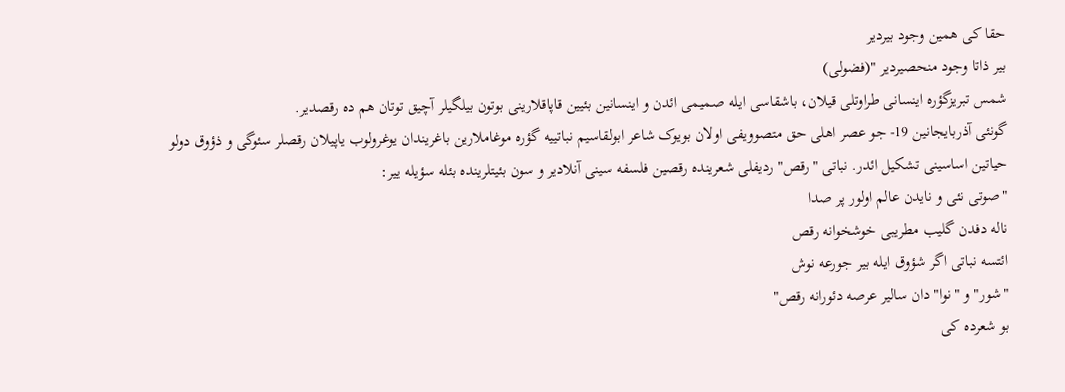حقا کی همین وجود بیردیر
بیر ذاتا وجود منحصیردیر "(فضولی)
شمس تبریزگؤره اینسانی طراوتلی قیلان، باشقاسی ایله صمیمی ائدن و اینسانین بئیین قاپاقلارینی بوتون بیلگیلر آچیق توتان هم ده رقصدیر.
گونئی آذربایجانین 19- جو عصر اهلی حق متصوویفی اولان بویوک شاعر ابولقاسیم نباتییه گؤره موغاملارین باغریندان یوغرولوب یاپیلان رقصلر سئوگی و ذؤوق دولو حیاتین اساسینی تشکیل ائدر. نباتی "رقص" ردیفلی شعرینده رقصین فلسفه سینی آنلادیر و سون بئیتلرینده بئله سؤیله ییر:
"صوتی نئی و نایدن عالم اولور پر صدا
ناله دفدن گلیب مطریبی خوشخوانه رقص
ائتسه نباتی اگر شؤوق ایله بیر جورعه نوش
"شور" و "نوا" دان سالیر عرصه دئورانه رقص"
بو شعرده کی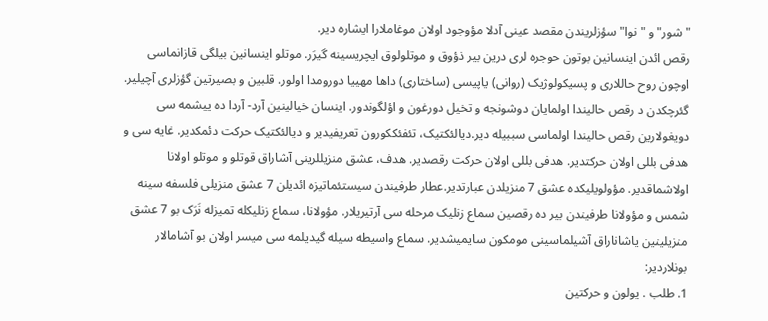"شور" و "نوا" سؤزلریندن مقصد عینی آدلا مؤوجود اولان موغاملارا ایشاره دیر.
رقص ائدن اینسانین بوتون حوجره لری درین بیر ذؤوق و موتلولوق ایچریسینه گیرَر. موتلو اینسانین بیلگی قازانماسی اوچون روح حاللاری و پسیکولوژیک (روانی) یاپیسی (ساختاری) داها مهییا دورومدا اولور. قلبین و بصیرتین گؤزلری آچیلیر.
گئرچکدن د رقص حالیندا اولمایان دوشونجه و تخیل دورغون و اؤلگوندور. اینسان خیالینین آرد- آردا ده ییشمه سی دویغولارین رقص حالیندا اولماسی سببیله دیر.دیالئکتیک، تئفئککورون تعریفیدیر و دیالئکتیک حرکت دئمکدیر. غایه سی و هدفی بللی اولان حرکتدیر. هدفی بللی اولان حرکت رقصدیر. هدف، عشق منزیللرینی آشاراق قوتلو و موتلو اولانا اولاشماقدیر. مؤولویلیکده عشق 7 منزیلدن عبارتدیر.عطار طرفیندن سیستئماتیزه ائدیلن 7 عشق منزیلی فلسفه سینه شمس و مؤولانا طرفیندن بیر ده رقصین سماع زنلیک مرحله سی آرتیریلار. مؤولانا، سماع زنلیکله تمیزله نَرَک بو 7 عشق منزیلینین یاشاناراق آشیلماسینی مومکون سایمیشدیر. سماع واسیطه سیله گیدیلمه سی میسر اولان بو آشامالار بونلاردیر:
1. طلب . یولون و حرکتین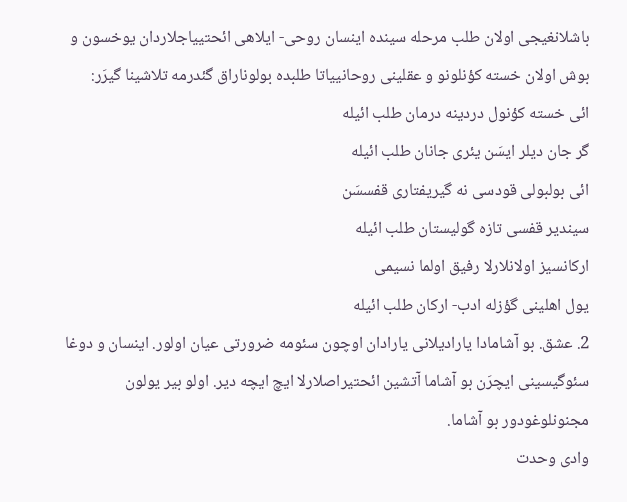باشلانغیجی اولان طلب مرحله سینده اینسان روحی- ایلاهی ائحتییاجلاردان یوخسون و بوش اولان خسته کؤنلونو و عقلینی روحانییاتا طلبده بولوناراق گئدرمه تلاشینا گیرَر:
ائی خسته کؤنول دردینه درمان طلب ائیله
گر جان دیلر ایسَن یئری جانان طلب ائیله
ائی بولبولی قودسی نه گیریفتاری قفسسَن
سیندیر قفسی تازه گولیستان طلب ائیله
ارکانسیز اولانلارلا رفیق اولما نسیمی
یول اهلینی گؤزله ادب- ارکان طلب ائیله
2. عشق. بو آشامادا یارادیلانی یارادان اوچون سئومه ضرورتی عیان اولور. اینسان و دوغا سئوگیسینی ایچرَن بو آشاما آتشین ائحتیراصلارلا ایچ ایچه دیر. اولو بیر یولون مجنونلوغودور بو آشاما.
وادی وحدت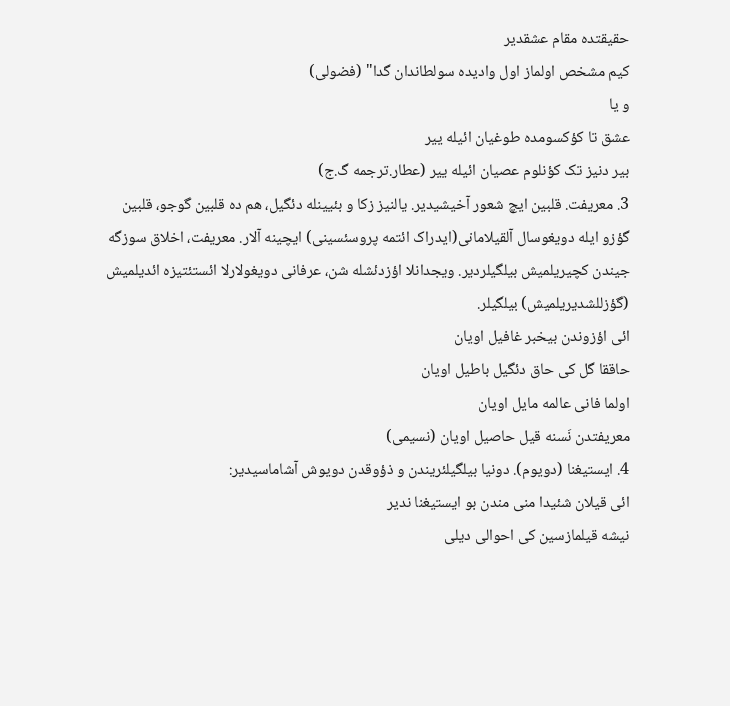حقیقتده مقام عشقدیر
کیم مشخص اولماز اول وادیده سولطاندان گدا" (فضولی)
و یا
عشق تا کؤکسومده طوغیان ائیله ییر
بیر دنیز تک کؤنلوم عصیان ائیله ییر (عطار.ترجمه گ.ج)
3. معریفت. قلبین ایچ شعور آخیشیدیر. یالنیز زکا و بئیینله دئگیل، هم ده قلبین گوجو، قلبین گؤزو ایله دویغوسال آلقیلامانی(ایدراک ائتمه پروسئسینی) ایچینه آلار. معریفت، اخلاق سوزگه جیندن کچیریلمیش بیلگیلردیر. ویجدانلا اؤزدئشله شن، عرفانی دویغولارلا ائستئتیزه ائدیلمیش (گؤزللشدیریلمیش) بیلگیلر.
ائی اؤزوندن بیخبر غافیل اویان
حاققا گل کی حاق دئگیل باطیل اویان
اولما فانی عالمه مایل اویان
معریفتدن نَسنه قیل حاصیل اویان (نسیمی)
4. ایستیغنا (دویوم). دونیا بیلگیلئریندن و ذؤوقدن دویوش آشاماسیدیر:
ائی قیلان شئیدا منی مندن بو ایستیغنا ندیر
نیشه قیلمازسین کی احوالی دیلی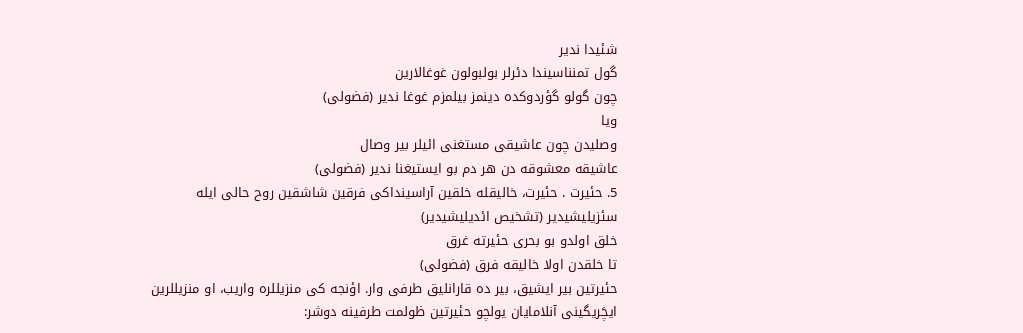شئیدا ندیر
گول تمنناسیندا دئرلر بولبولون غوغالارین
چون گولو گؤردوکده دینمز بیلمزم غوغا ندیر (فضولی)
ویا
وصلیدن چون عاشیقی مستغنی ائیلر بیر وصال
عاشیقه معشوقه دن هر دم بو ایستیغنا ندیر (فضولی)
5. حئیرت . حئیرت، خالیقله خلقین آراسینداکی فرقین شاشقین روح حالی ایله سئزیلیشیدیر (تشخیص ائدیلیشیدیر)
خلق اولدو بو بحری حئیرته غرق
تا خلقدن اولا خالیقه فرق (فضولی)
حئیرتین بیر ایشیق، بیر ده قارانلیق طرفی وار. اؤنجه کی منزیللره واریب، او منزیللرین ایچَریگینی آنلامایان یولچو حئیرتین ظولمت طرفینه دوشر: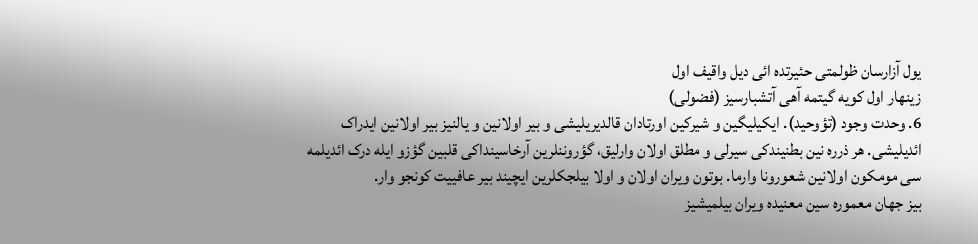یول آزارسان ظولمتی حئیرتده ائی دیل واقیف اول
زینهار اول کویه گیتمه آهی آتشبارسیز (فضولی)
6. وحدت وجود (تؤوحید). ایکیلیگین و شیرکین اورتادان قالدیریلیشی و بیر اولانین و یالنیز بیر اولانین ایدراک ائدیلیشی. هر ذرره نین بطنیندکی سیرلی و مطلق اولان وارلیق، گؤروننلرین آرخاسینداکی قلبین گؤزو ایله درک ائدیلمه سی مومکون اولانین شعورونا وارما. بوتون ویران اولان و اولا بیلجکلرین ایچیند بیر عافییت کونجو وار.
بیز جهان معموره سین معنیده ویران بیلمیشیز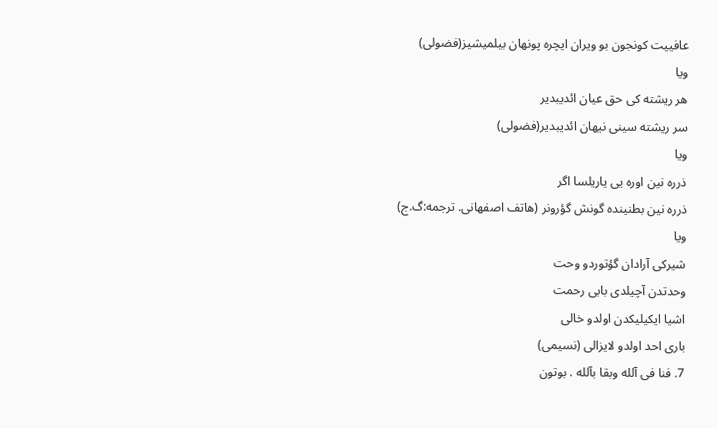عافییت کونجون بو ویران ایچره پونهان بیلمیشیز(فضولی)
ویا
هر ریشته کی حق عیان ائدیبدیر
سر ریشته سینی نیهان ائدیبدیر(فضولی)
ویا
ذرره نین اوره یی یاریلسا اگر
ذرره نین بطنینده گونش گؤرونر (هاتف اصفهانی. ترجمه:گ.ج)
ویا
شیرکی آرادان گؤتوردو وحت
وحدتدن آچیلدی بابی رحمت
اشیا ایکیلیکدن اولدو خالی
باری احد اولدو لایزالی (نسیمی)
7. فنا فی آلله وبقا بآلله . بوتون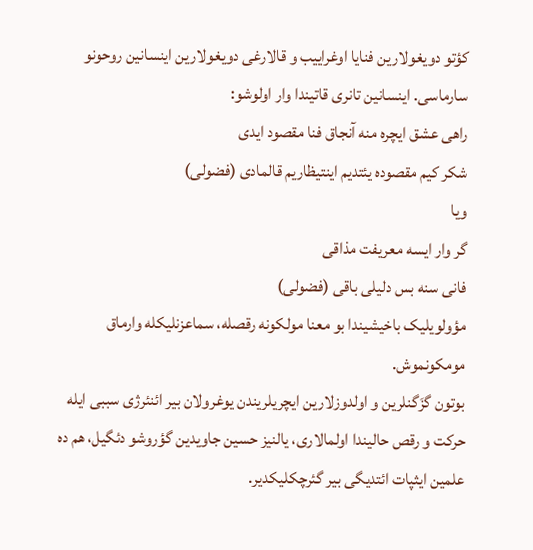کؤتو دویغولارین فنایا اوغراییب و قالارغی دویغولارین اینسانین روحونو سارماسی. اینسانین تانری قاتیندا وار اولوشو:
راهی عشق ایچره منه آنجاق فنا مقصود ایدی
شکر کیم مقصوده یئتدیم اینتیظاریم قالمادی (فضولی)
ویا
گر وار ایسه معریفت مذاقی
فانی سنه بس دلیلی باقی (فضولی)
مؤولویلیک باخیشیندا بو معنا مولکونه رقصله، سماعزنلیکله وارماق مومکونموش.
بوتون گزَگنلرین و اولدوزلارین ایچریلریندن یوغرولان بیر ائنئرژی سببی ایله حرکت و رقص حالیندا اولمالاری، یالنیز حسین جاویدین گؤروشو دئگیل، هم ده علمین ایثپات ائتدیگی بیر گئرچکلیکدیر.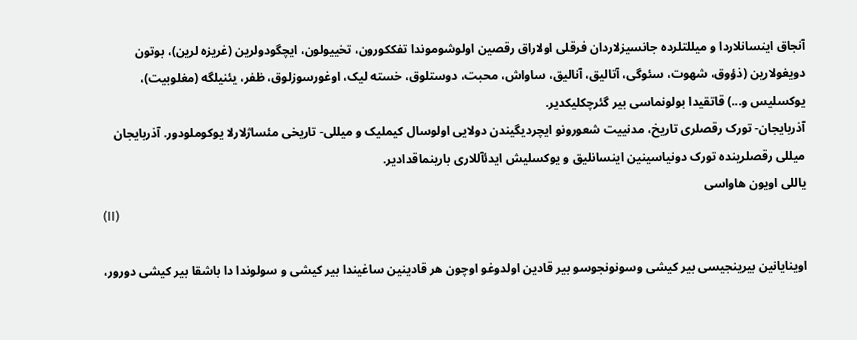آنجاق اینسانلاردا و میللتلرده جانسیزلاردان فرقلی اولاراق رقصین اولوشوموندا تفککورون، تخییولون، ایچگودولرین (غریزه لرین)، بوتون دویغولارین (ذؤوق، شهوت، سئوگی، آتالیق، آنالیق، ساواش، محبت، دوستلوق، خسته لیک، اوغورسوزلوق، ظفر، یئنیلگه (مغلوبیت)، یوکسلیس و...) قاتقیدا بولونماسی بیر گئرچکلیکدیر.
آذربایجان- تورک رقصلری تاریخ، مدنییت شعورونو ایچردیگیندن دولایی اولوسال کیملیک و میللی- تاریخی مئساژلارلا یوکوملودور. آذربایجان میللی رقصلرینده تورک دونیاسینین اینسانلیق و یوکسلیش ایدئآللاری بارینماقدادیر.
یاللی اویون هاواسی
(II)

اوینایانین بیرینجیسی بیر کیشی وسونونجوسو بیر قادین اولدوغو اوچون هر قادینین ساغیندا بیر کیشی و سولوندا دا باشقا بیر کیشی دورور،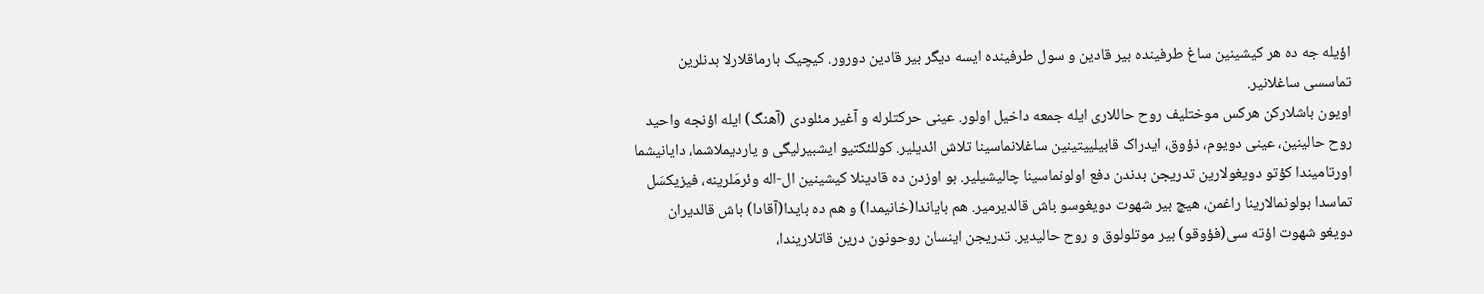اؤیله جه ده هر کیشینین ساغ طرفینده بیر قادین و سول طرفینده ایسه دیگر بیر قادین دورور. کیچیک بارماقلارلا بدنلرین تماسسی ساغلانیر.
اویون باشلارکن هرکس موختلیف روح حاللاری ایله جمعه داخیل اولور. عینی حرکتلرله و آغیر مئلودی (آهنگ) ایله اؤنجه واحید روح حالینین، عینی دویوم، ذؤوق، ایدراک قابیلییتینین ساغلانماسینا تلاش ائدیلیر. کوللئکتیو ایشبیرلیگی و یاردیملاشما، دایانیشما اورتامیندا کؤتو دویغولارین تدریجن بدندن دفع اولونماسینا چالیشیلیر. بو اوزدن ده قادینلا کیشینین ال-اله وئرمَلرینه، فیزیکسَل تماسدا بولونمالارینا راغمن، هیچ بیر شهوت دویغوسو باش قالدیرمیر. هم بایاندا(خانیمدا) و هم ده بایدا(آقادا) باش قالدیران دویغو شهوت اؤته سی(فؤوقو) بیر موتلولوق و روح حالیدیر. تدریجن اینسان روحونون درین قاتلاریندا،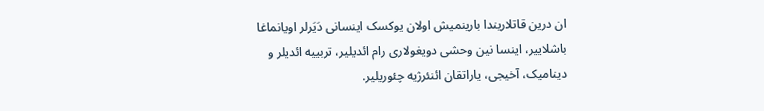ان درین قاتلاریندا بارینمیش اولان یوکسک اینسانی دَیَرلر اویانماغا باشلاییر، اینسا نین وحشی دویغولاری رام ائدیلیر، تربییه ائدیلر و دینامیک، آخیجی، یاراتقان ائنئرژیه چئوریلیر.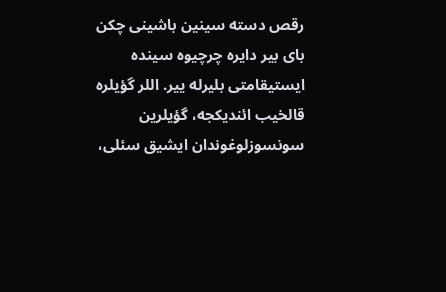رقص دسته سینین باشینی چکن بای بیر دایره چرچیوه سینده ایستیقامتی بلیرله ییر. اللر گؤیلره قالخیب ائندیکجه، گؤیلرین سونسوزلوغوندان ایشیق سئلی،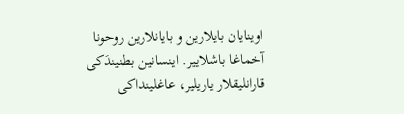اوینایان بایلارین و بایانلارین روحونا آخماغا باشلاییر. اینسانین بطنیندَکی قارانلیقلار یاریلیر، عاغلینداکی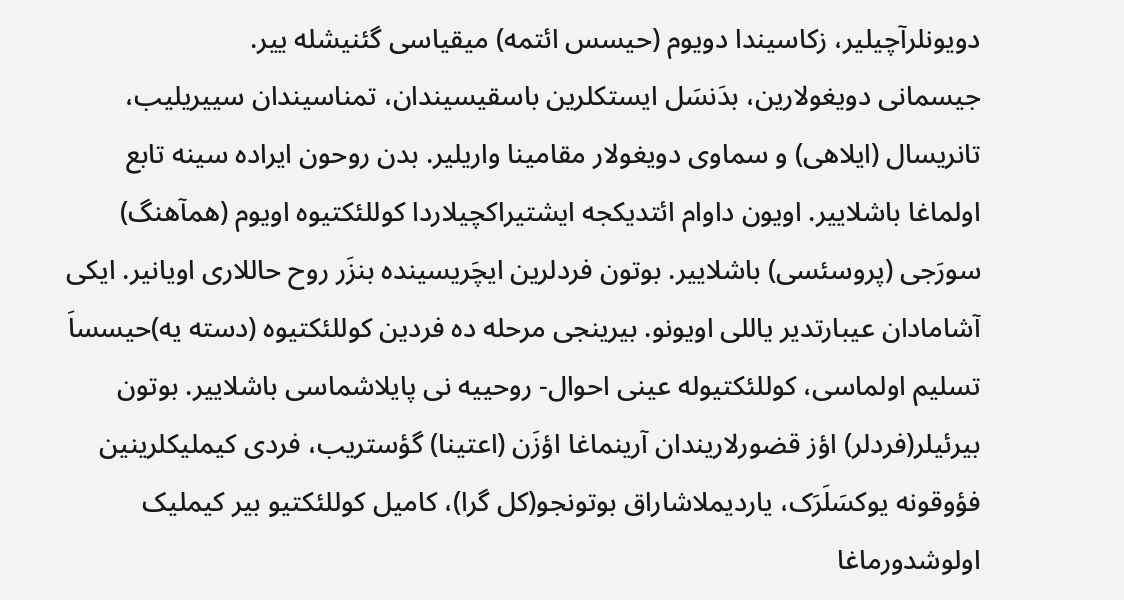دویونلرآچیلیر، زکاسیندا دویوم (حیسس ائتمه) میقیاسی گئنیشله ییر.
جیسمانی دویغولارین، بدَنسَل ایستکلرین باسقیسیندان، تمناسیندان سییریلیب، تانریسال (ایلاهی) و سماوی دویغولار مقامینا واریلیر. بدن روحون ایراده سینه تابع اولماغا باشلاییر. اویون داوام ائتدیکجه ایشتیراکچیلاردا کوللئکتیوه اویوم (همآهنگ) سورَجی (پروسئسی) باشلاییر. بوتون فردلرین ایچَریسینده بنزَر روح حاللاری اویانیر. ایکی آشامادان عیبارتدیر یاللی اویونو. بیرینجی مرحله ده فردین کوللئکتیوه (دسته یه)حیسساَ تسلیم اولماسی، کوللئکتیوله عینی احوال- روحییه نی پایلاشماسی باشلاییر. بوتون بیرئیلر(فردلر) اؤز قضورلاریندان آرینماغا اؤزَن (اعتینا) گؤستریب، فردی کیملیکلرینین فؤوقونه یوکسَلَرَک، یاردیملاشاراق بوتونجو(کل گرا)، کامیل کوللئکتیو بیر کیملیک اولوشدورماغا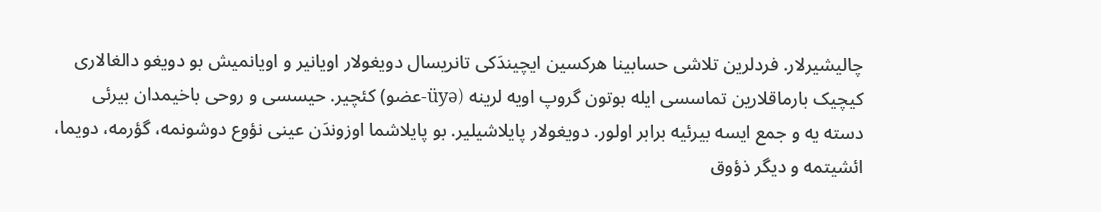چالیشیرلار. فردلرین تلاشی حسابینا هرکسین ایچیندَکی تانریسال دویغولار اویانیر و اویانمیش بو دویغو دالغالاری کیچیک بارماقلارین تماسسی ایله بوتون گروپ اویه لرینه (üyə-عضو) کئچیر. حیسسی و روحی باخیمدان بیرئی دسته یه و جمع ایسه بیرئیه برابر اولور. دویغولار پایلاشیلیر. بو پایلاشما اوزوندَن عینی نؤوع دوشونمه، گؤرمه، دویما، ائشیتمه و دیگر ذؤوق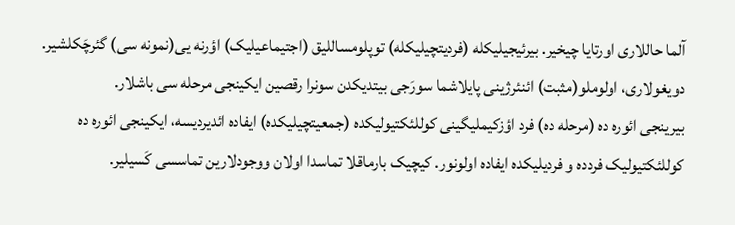آلما حاللاری اورتایا چیخیر. بیرئیجیلیکله (فردیتچیلیکله) توپلومساللیق (اجتیماعیلیک) اؤرنه یی(نمونه سی) گئرچَکلشیر. دویغولاری، اولوملو(مثبت) ائنئرژینی پایلاشما سورَجی بیتدیکدن سونرا رقصین ایکینجی مرحله سی باشلار.
بیرینجی ائوره ده (مرحله ده) فرد اؤزکیملیگینی کوللئکتیولیکده (جمعیتچیلیکده) ایفاده ائدیردیسه، ایکینجی ائوره ده کوللئکتیولیک فردده و فردیلیکده ایفاده اولونور. کیچیک بارماقلا تماسدا اولان ووجودلارین تماسسی کَسیلیر.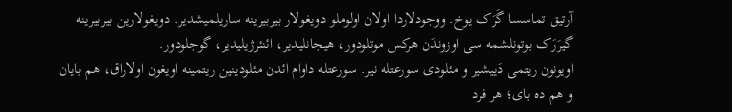آرتیق تماسسا گَرَک یوخ. ووجودلاردا اولان اولوملو دویغولار بیربیرینه ساریلمیشدیر. دویغولارین بیربیرینه گیرَرَک بوتونلشمه سی اوزوندَن هرکس موتلودور، هیجانلیدیر، ائنئرژیلیدیر، گوجلودور.
اویونون ریتمی دَییشیر و مئلودی سورعتله نیر. سورعتله داوام ائدن مئلودینین ریتمینه اویغون اولاراق، هم بایان و هم ده بای؛ هر فرد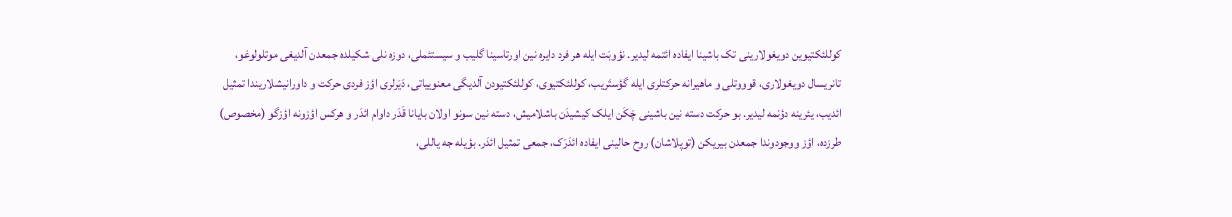کوللئکتیوین دویغولارینی تک باشینا ایفاده ائتمه لیدیر. نؤوبَت ایله هر فرد دایره نین اورتاسینا گلیب و سیستئملی، دوزه نلی شکیلده جمعدن آلدیغی موتلولوغو، تانریسال دویغولاری، قوووتلی و ماهیرانه حرکتلری ایله گؤستَریب، کوللئکتیوی، کوللئکتیودن آلدیگی معنوییاتی، دَیَرلری اؤز فردی حرکت و داورانیشلاریندا تمثیل ائدیب، یئرینه دؤنمه لیدیر. بو حرکت دسته نین باشینی چَکَن ایلک کیشیدَن باشلامیش، دسته نین سونو اولان بایانا قَدَر داوام ائدَر و هرکس اؤزونه اؤزگو (مخصوص) طرزده، اؤز ووجودوندا جمعدن بیریکن (توپلاشان) روح حالینی ایفاده ائدَرَک، جمعی تمثیل ائدَر. بؤیله جه یاللی،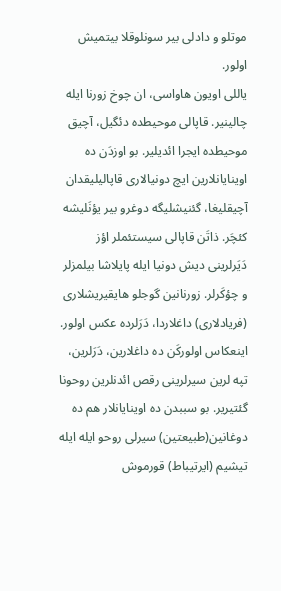موتلو و دادلی بیر سونلوقلا بیتمیش اولور.
یاللی اویون هاواسی، ان چوخ زورنا ایله چالینیر. قاپالی موحیطده دئگیل، آچیق موحیطده ایجرا ائدیلیر. بو اوزدَن ده اوینایانلارین ایچ دونیالاری قاپالیلیقدان آچیقلیغا، گئنیشلیگه دوغرو بیر یؤنَلیشه کئچَر. ذاتَن قاپالی سیستئملر اؤز دَیَرلرینی دیش دونیا ایله پایلاشا بیلمزلر و چؤکَرلر. زورنانین گوجلو هایقیریشلاری (فریادلاری) داغلاردا، دَرَلرده عکس اولور. اینعکاس اولورکَن ده داغلارین، دَرَلرین، تپه لرین سیرلرینی رقص ائدنلرین روحونا گئتیریر. بو سببدن ده اوینایانلار هم ده دوغانین(طبیعتین) سیرلی روحو ایله ایله تیشیم (ایرتیباط) قورموش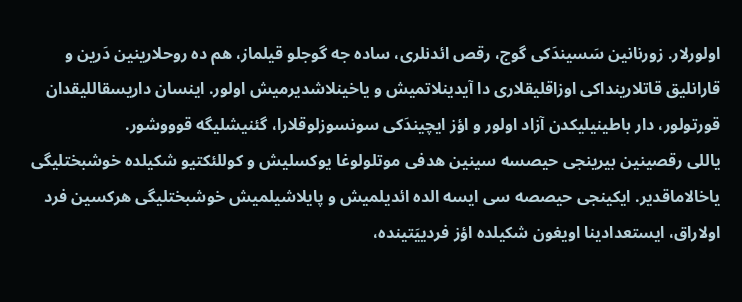اولورلار. زورنانین سَسیندَکی گوج، رقص ائدنلری، ساده جه گوجلو قیلماز، هم ده روحلارینین دَرین و قارانلیق قاتلارینداکی اوزاقلیقلاری دا آیدینلاتمیش و یاخینلاشدیرمیش اولور. اینسان داریسقاللیقدان قورتولور، دار باطینیلیکدن آزاد اولور و اؤز ایچیندَکی سونسوزلوقلارا، گئنیشلیگه قوووشور.
یاللی رقصینین بیرینجی حیصسه سینین هدفی موتلولوغا یوکسلیش و کوللئکتیو شکیلده خوشبختلیگی یاخالاماقدیر. ایکینجی حیصصه سی ایسه الده ائدیلمیش و پایلاشیلمیش خوشبختلیگی هرکسین فرد اولاراق، ایستعدادینا اویغون شکیلده اؤز فردییَتینده،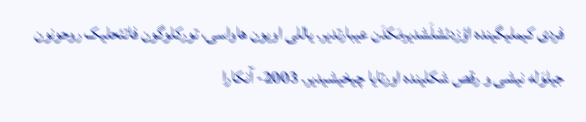فردی کیملیگینده اؤزدئشلَشدیرمَکدَن عیبارتدیر. یاللی اویون هاواسی، تورکلوگون فاتئحلیک روحونون جیلوَله نیشی و رقص شکلینده اورتایا چیخیشیدیر. 2003- آنکارا